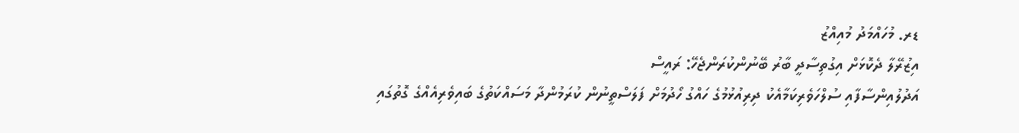ޑރ. މުހައްމަދު މުއިއްޒު
އިޒުރޭލާ ދެކޮޅަށް އިގުތިސާދީ ބާރު ބޭނުންކުރަންޖެހޭ: ރައީސް
އަދުލުއިންސާފާއި ސުލްހަވެރިކަމާއެކު ދިރިއުޅުމުގެ ހައްގު ހޯދުމަށް ފަލަސްތީނުން ކުރަމުންދާ މަސައްކަތުގެ ބައިވެރިއެއްގެ ގޮތުގައި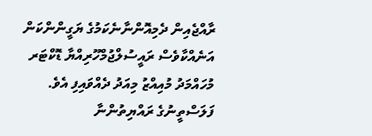ރާއްޖެއިން ދެމިއޮންނާނެކަމުގެ ޔަގީންންކަން އަނެއްކާވެސް ރައީސުލްޖުމްހޫރިއްޔާ ޑޮކްޓަރ މުހައްމަދު މުއިއްޒު މިއަދު ދެއްވައިފި އެވެ.
ފަލަސްތީނުގެ ރައްޔިތުންނާ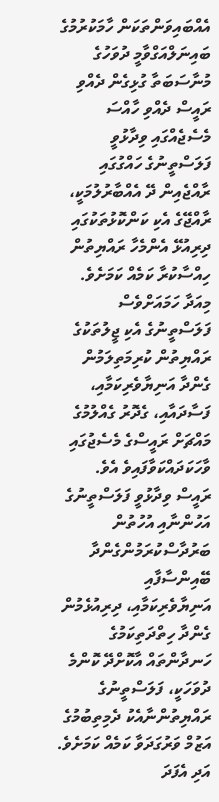އެއްބައިވަންތަކަން ހާމަކުރުމުގެ ބައިނަލްއަގްވާމީ ދުވަހުގެ މުނާސަބަތާ ގުޅިގެން ދެއްވި ރައީސް ދެއްވި ހާއްސަ މެސެޖެއްގައި ވިދާޅުވީ ފަލަސްތީނުގެ ހައްގުގައި ރާއްޖެއިން ދޭ އެއްބާރުލުމަކީ، ރާއްޖޭގެ އެކި ކަންކޮޅުތަކުގައި ދިރިއުޅޭ އެންމެހާ ރައްޔިތުން ހިއްސާކުރާ ކަމެއް ކަމަށެވެ. މިއަދާ ހަމައަށްވެސް ފަލަސްތީނުގެ އެކި ޖީލުތަކުގެ ރައްޔިތުން ކުރިމަތިލަމުން ގެންދާ އަނިޔާވެރިކަމާއި، ފަސާދައާއި، ގެދޮރު ގެއްލުމުގެ މައްޗަށް ރައީސްގެ މެސެޖުގައި ވާހަކަދައްކަވާފައިވެ އެވެ.
ރައީސް ވިދާޅުވީ ފަލަސްތީނުގެ އަހުންނާއި އުހުތުން ބަރުދާސްކުރަމުންގެންދާ ބޭއިންސާފާއި އަނިޔާވެރިކަމާއި، ދިރިއުޅެމުން ގެންދާ ހިތްދަތިކަމުގެ ހަނދާންތައް އާކޮށްދޭ ކޮންމެ ދުވަހަކީ، ފަލަސްތީނުގެ ރައްޔިތުންނާއެކު ދެމިތިބުމުގެ އަޒުމް ވަރުގަދަވާ ކަމެއް ކަމަށެވެ. އަދި އެފަދަ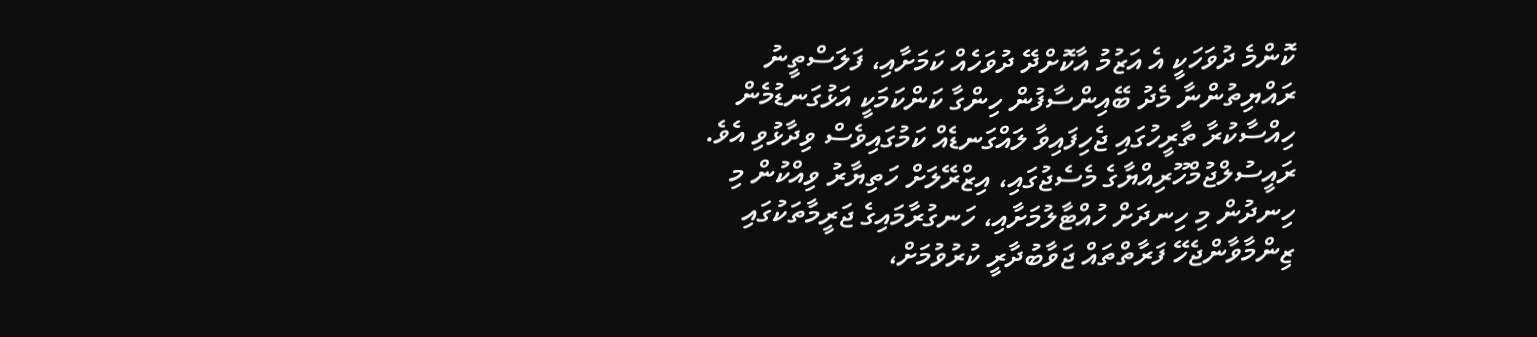ކޮންމެ ދުވަހަކީ އެ އަޒުމު އާކޮށްދޭ ދުވަހެއް ކަމަށާއި، ފަލަސްތީނު ރައްޔިތުންނާ މެދު ބޭއިންސާފުން ހިންގާ ކަންކަމަކީ އަޅުގަނޑުމެން ހިއްސާކުރާ ތާރީހުގައި ޖެހިފައިވާ ލައްގަނޑެއް ކަމުގައިވެސް ވިދާޅުވި އެވެ.
ރައީސުލްޖުމްހޫރިއްޔާގެ މެސެޖުގައި، އިޒްރޭލަށް ހަތިޔާރު ވިއްކުން މި ހިނދުން މި ހިނދަށް ހުއްޓާލުމަށާއި، ހަނގުރާމައިގެ ޖަރީމާތަކުގައި ޒިންމާވާންޖެހޭ ފަރާތްތައް ޖަވާބުދާރީ ކުރުވުމަށް،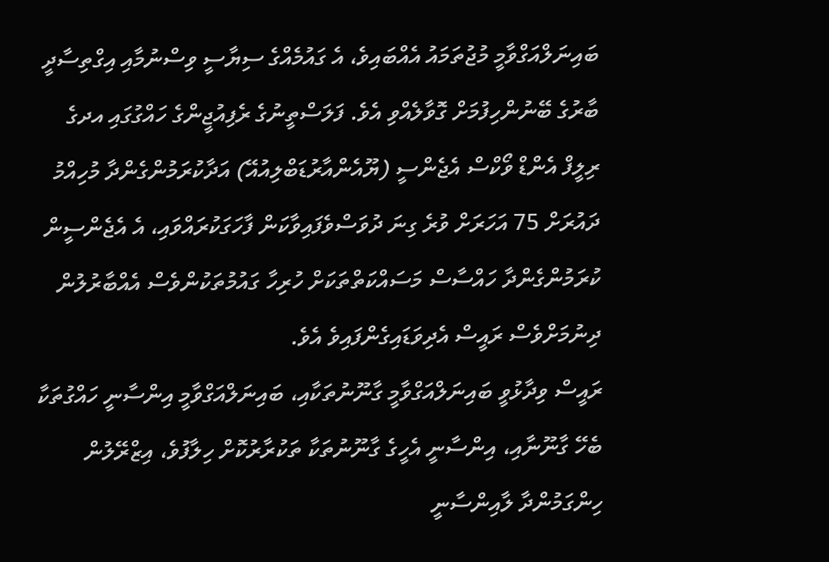ބައިނަލްއަގްވާމީ މުޖުތަމައު އެއްބައިވެ، އެ ގައުމެއްގެ ސިޔާސީ ވިސްނުމާއި އިގްތިސާދީ ބާރުގެ ބޭނުންހިފުމަށް ގޮވާލެއްވި އެވެ. ފަލަސްތީނުގެ ރެފިއުޖީންގެ ހައްގުގައި އދގެ ރިލީފް އެންޑް ވޯކްސް އެޖެންސީ (ޔޫއެންއާރުޑަބްލިއުއޭ) އަދާކުރަމުންގެންދާ މުހިއްމު ދައުރަށް 75 އަހަރަށް ވުރެ ގިނަ ދުވަސްވެފައިވާކަން ފާހަގަކުރައްވައި، އެ އެޖެންސީން ކުރަމުންގެންދާ ހައްސާސް މަސައްކަތްތަކަށް ހުރިހާ ގައުމުތަކުންވެސް އެއްބާރުލުން ދިނުމަށްވެސް ރައީސް އެދިވަޑައިގެންފައިވެ އެވެ.
ރައީސް ވިދާޅުވީ ބައިނަލްއަގްވާމީ ގާނޫނުތަކާއި، ބައިނަލްއަގްވާމީ އިންސާނީ ހައްގުތަކާ ބެހޭ ގާނޫނާއި، އިންސާނީ އެހީގެ ގާނޫނުތަކާ ތަކުރާރުކޮށް ހިލާފުވެ، އިޒްރޭލުން ހިންގަމުންދާ ލާއިންސާނީ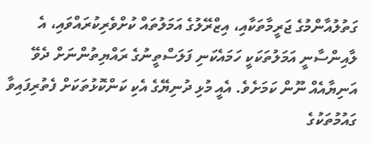ގަތުލުއާންމުގެ ޖަރީމާތަކާއި، އިޒްރޭލުގެ އަމަލުތައް ކުށްވެރިކުރައްވައި، އެ ލާއިންސާނީ އަމަލުތަކަކީ ހަމައެކަނި ފަލަސްތީނުގެ ރައްޔިތުންނަށް ދެވޭ އަނިޔާއެއް ނޫން ކަމަށެވެ. އެއީ މުޅި ދުނިޔޭގެ އެކި ކަންކޮޅުތަކަށް ފެތުރިފައިވާ ގައުމުތަކުގެ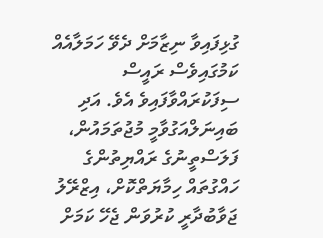ގުޅިފައިވާ ނިޒާމަށް ދެވޭ ހަމަލާއެއް ކަމުގައިވެސް ރައީސް ސިފަކުރައްވާފައިވެ އެވެ. އަދި ބައިނަލްއަގުވާމީ މުޖުތަމައުން، ފަލަސްތީނުގެ ރައްޔިތުންގެ ހައްގުތައް ހިމާޔަތްކޮށް، އިޒްރޭލު ޖަވާބުދާރީ ކުރުވަން ޖެހޭ ކަމަށް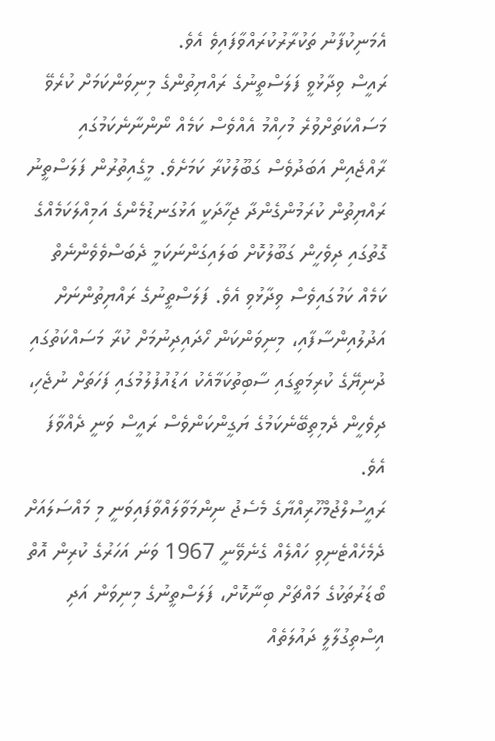އެމަނިކުފާނު ތަކުރާރުކުރައްވާފައިވެ އެވެ.
ރައީސް ވިދާޅުވީ ފަލަސްތީނުގެ ރައްޔިތުންގެ މިނިވަންކަމަށް ކުރެވޭ މަސައްކަތަށްވުރެ މުހިއްމު އެއްވެސް ކަމެއް ނޯންނާނެކަމުގައި ރާއްޖެއިން އަބަދުވެސް ގަބޫލުކުރާ ކަމަށެވެ. މީގެއިތުރުން ފަލަސްތީނު ރައްޔިތުން ކުރަމުންގެންދާ ޖިހާދަކީ އަޅުގަނޑުމެންގެ އަމިއްލަކަމެއްގެ ގޮތުގައި ދިވެހީން ގަބޫލުކޮށް ބަލައިގަންނަކަމީ ދެބަސްވެވެންނެތް ކަމެއް ކަމުގައިވެސް ވިދާޅުވި އެވެ. ފަލަސްތީނުގެ ރައްޔިތުންނަށް އަދުލުއިންސާފާއި، މިނިވަންކަން ހޯދައިދިނުމަށް ކުރާ މަސައްކަތުގައި ދުނިޔޭގެ ކުރިމަތީގައި ސާބިތުކަމާއެކު އަޑުއުފުލުމުގައި ފަހަތަށް ނުޖެހި، ދިވެހީން ދެމިތިބޭނެކަމުގެ ޔަގީންކަންވެސް ރައީސް ވަނީ ދެއްވާފަ އެވެ.
ރައީސުލްޖުމްހޫރިއްޔާގެ މެސެޖު ނިންމަވާލައްވާފައިވަނީ މި މައްސަލައަށް ދެމެހެއްޓެނިވި ހައްލެއް ގެނެވޭނީ 1967 ވަނަ އަހަރުގެ ކުރިން އޮތް ބޯޑަރުތަކުގެ މައްޗަށް ބިނާކޮށް، ފަލަސްތީނުގެ މިނިވަން އަދި އިސްތިގުލާލީ ދައުލަތެއް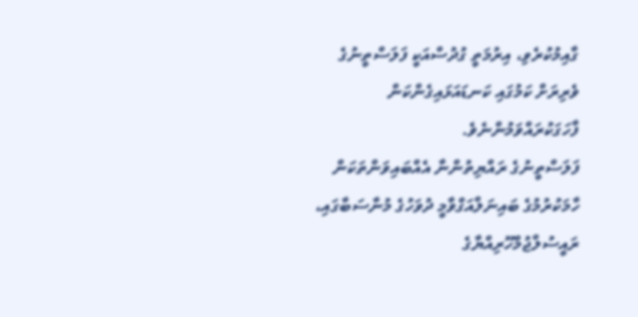ގާއިމުކުރެވި، އިރުމަތީ ގުދުސްއަކީ ފަލަސްތީނުގެ ވެރިރަށް ކަމުގައި ކަނޑައަޅައިގެންކަން ފާހަގަކުރައްވަމުންނެވެ.
ފަލަސްތީނުގެ ރައްޔިތުންނާ އެއްބައިވަންތަކަން ހާމަކުރުމުގެ ބައިނަލްއަގްވާމީ ދުވަހުގެ މުނާސަބާގައި، ރައީސުލްޖުމްހޫރިއްޔާގެ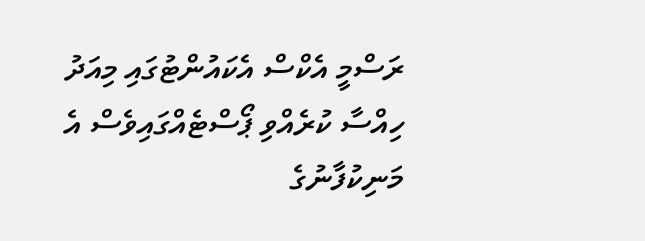ރަސްމީ އެކްސް އެކައުންޓުގައި މިއަދު ހިއްސާ ކުރެއްވި ޕޯސްޓެއްގައިވެސް އެ މަނިކުފާނުގެ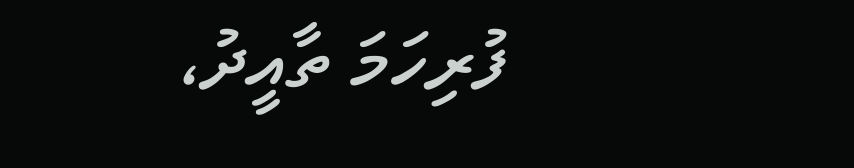ފުރިހަމަ ތާއީދު،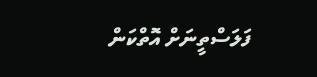ފަލަސްތީނަށް އޮތްކަން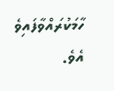ހާމަކުރައްވާފައިވެ އެވެ.